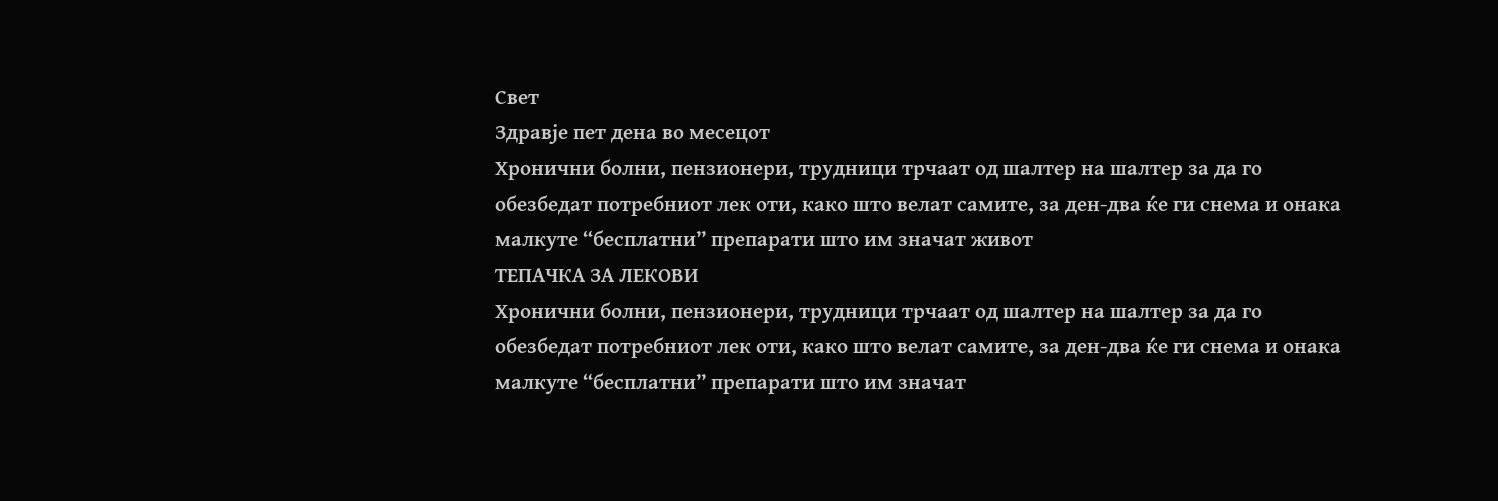Свет
Здравје пет дена во месецот
Хронични болни, пензионери, трудници трчаат од шалтер на шалтер за да го обезбедат потребниот лек оти, како што велат самите, за ден-два ќе ги снема и онака малкуте “бесплатни” препарати што им значат живот
ТЕПАЧКА ЗА ЛЕКОВИ
Хронични болни, пензионери, трудници трчаат од шалтер на шалтер за да го обезбедат потребниот лек оти, како што велат самите, за ден-два ќе ги снема и онака малкуте “бесплатни” препарати што им значат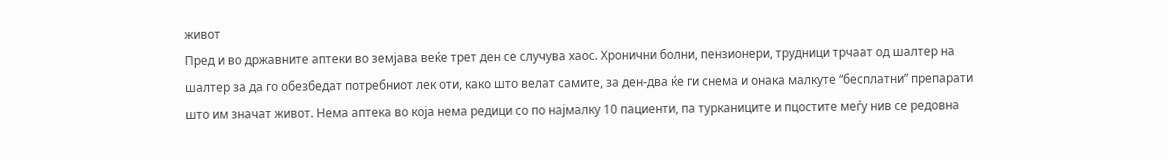живот
Пред и во државните аптеки во земјава веќе трет ден се случува хаос. Хронични болни, пензионери, трудници трчаат од шалтер на шалтер за да го обезбедат потребниот лек оти, како што велат самите, за ден-два ќе ги снема и онака малкуте “бесплатни” препарати што им значат живот. Нема аптека во која нема редици со по најмалку 10 пациенти, па турканиците и пцостите меѓу нив се редовна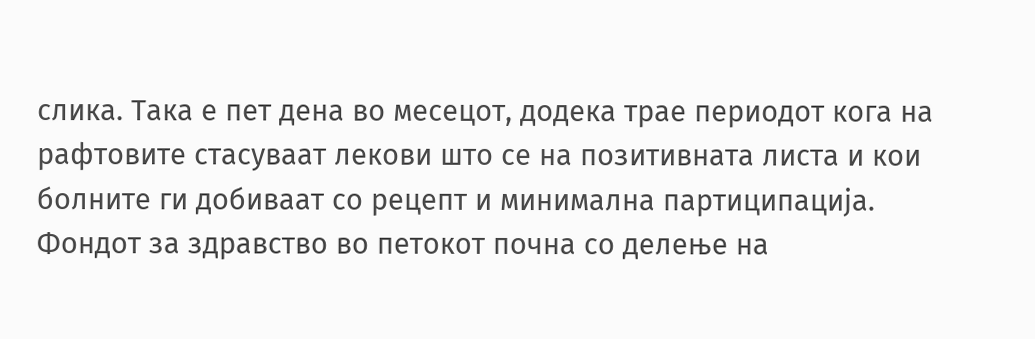слика. Така е пет дена во месецот, додека трае периодот кога на рафтовите стасуваат лекови што се на позитивната листа и кои болните ги добиваат со рецепт и минимална партиципација.
Фондот за здравство во петокот почна со делење на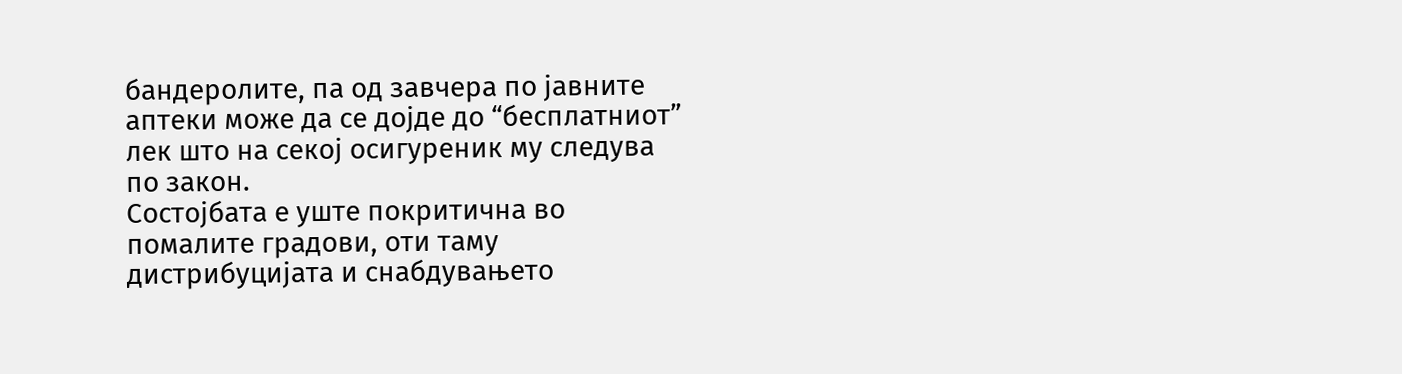бандеролите, па од завчера по јавните аптеки може да се дојде до “бесплатниот” лек што на секој осигуреник му следува по закон.
Состојбата е уште покритична во помалите градови, оти таму дистрибуцијата и снабдувањето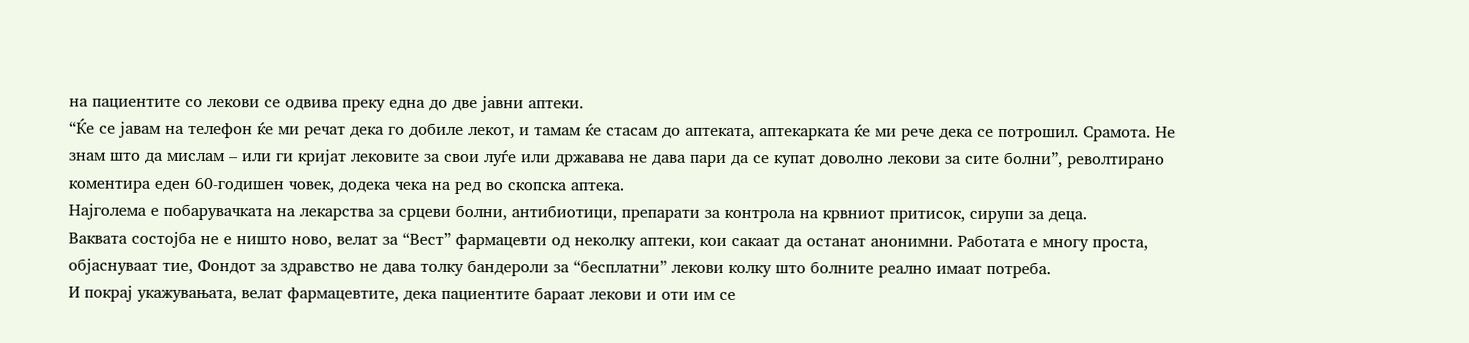на пациентите со лекови се одвива преку една до две јавни аптеки.
“Ќе се јавам на телефон ќе ми речат дека го добиле лекот, и тамам ќе стасам до аптеката, аптекарката ќе ми рече дека се потрошил. Срамота. Не знам што да мислам – или ги кријат лековите за свои луѓе или државава не дава пари да се купат доволно лекови за сите болни”, револтирано коментира еден 60-годишен човек, додека чека на ред во скопска аптека.
Најголема е побарувачката на лекарства за срцеви болни, антибиотици, препарати за контрола на крвниот притисок, сирупи за деца.
Ваквата состојба не е ништо ново, велат за “Вест” фармацевти од неколку аптеки, кои сакаат да останат анонимни. Работата е многу проста, објаснуваат тие, Фондот за здравство не дава толку бандероли за “бесплатни” лекови колку што болните реално имаат потреба.
И покрај укажувањата, велат фармацевтите, дека пациентите бараат лекови и оти им се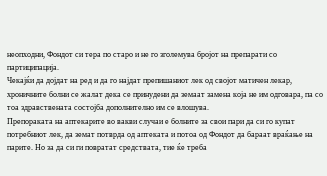неопходни, Фондот си тера по старо и не го зголемува бројот на препарати со партиципација.
Чекајќи да дојдат на ред и да го најдат препишаниот лек од својот матичен лекар, хроничните болни се жалат дека се принудени да земаат замена која не им одговара, па со тоа здравствената состојба дополнително им се влошува.
Препораката на аптекарите во вакви случаи е болните за свои пари да си го купат потребниот лек, да земат потврда од аптеката и потоа од Фондот да бараат враќање на парите. Но за да си ги повратат средствата, тие ќе треба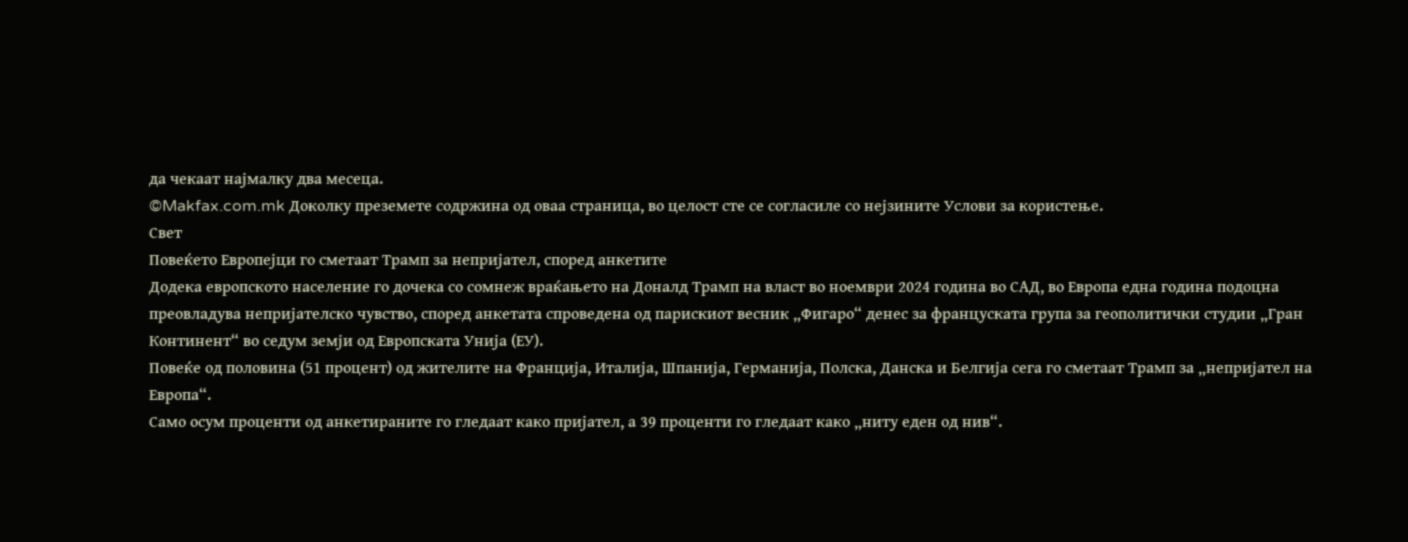да чекаат најмалку два месеца.
©Makfax.com.mk Доколку преземете содржина од оваа страница, во целост сте се согласиле со нејзините Услови за користење.
Свет
Повеќето Европејци го сметаат Трамп за непријател, според анкетите
Додека европското население го дочека со сомнеж враќањето на Доналд Трамп на власт во ноември 2024 година во САД, во Европа една година подоцна преовладува непријателско чувство, според анкетата спроведена од парискиот весник „Фигаро“ денес за француската група за геополитички студии „Гран Континент“ во седум земји од Европската Унија (ЕУ).
Повеќе од половина (51 процент) од жителите на Франција, Италија, Шпанија, Германија, Полска, Данска и Белгија сега го сметаат Трамп за „непријател на Европа“.
Само осум проценти од анкетираните го гледаат како пријател, а 39 проценти го гледаат како „ниту еден од нив“.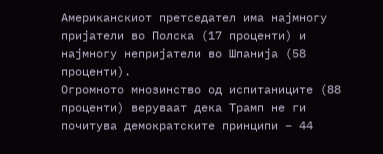Американскиот претседател има најмногу пријатели во Полска (17 проценти) и најмногу непријатели во Шпанија (58 проценти).
Огромното мнозинство од испитаниците (88 проценти) веруваат дека Трамп не ги почитува демократските принципи – 44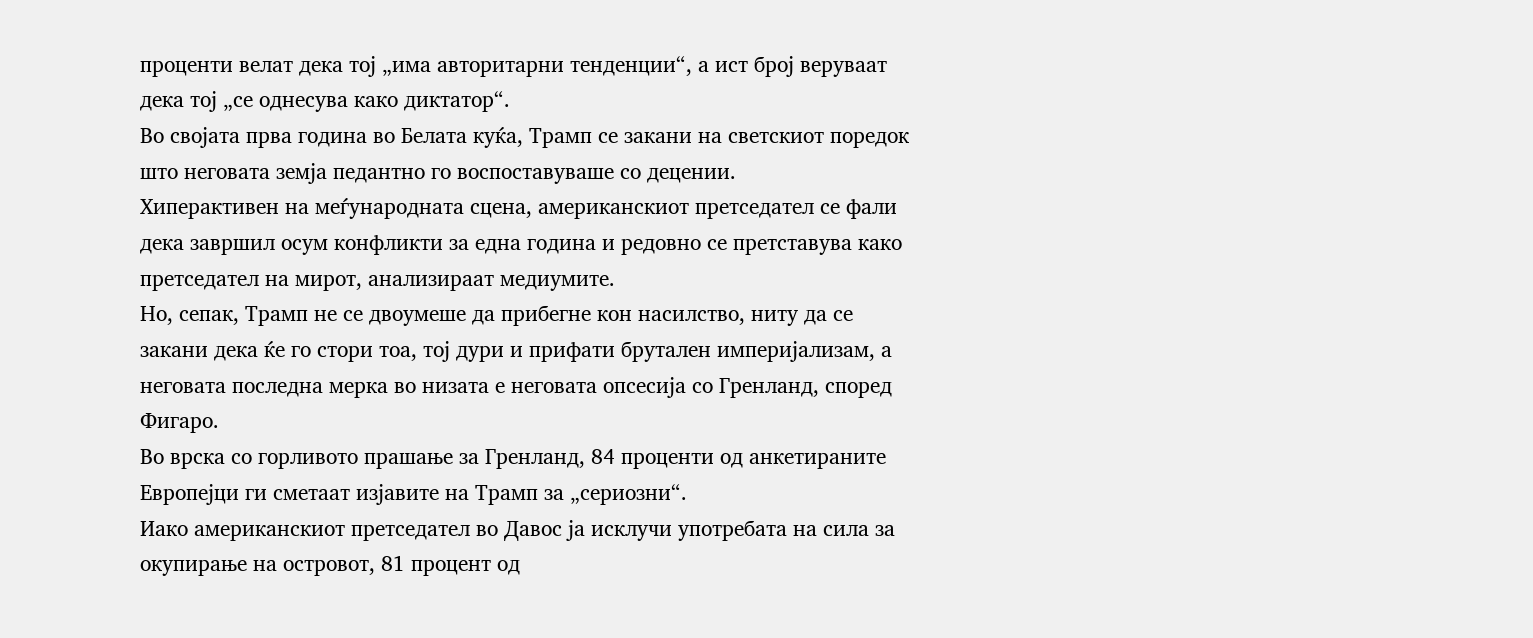проценти велат дека тој „има авторитарни тенденции“, а ист број веруваат дека тој „се однесува како диктатор“.
Во својата прва година во Белата куќа, Трамп се закани на светскиот поредок што неговата земја педантно го воспоставуваше со децении.
Хиперактивен на меѓународната сцена, американскиот претседател се фали дека завршил осум конфликти за една година и редовно се претставува како претседател на мирот, анализираат медиумите.
Но, сепак, Трамп не се двоумеше да прибегне кон насилство, ниту да се закани дека ќе го стори тоа, тој дури и прифати брутален империјализам, а неговата последна мерка во низата е неговата опсесија со Гренланд, според Фигаро.
Во врска со горливото прашање за Гренланд, 84 проценти од анкетираните Европејци ги сметаат изјавите на Трамп за „сериозни“.
Иако американскиот претседател во Давос ја исклучи употребата на сила за окупирање на островот, 81 процент од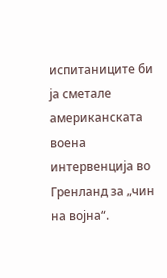испитаниците би ја сметале американската воена интервенција во Гренланд за „чин на војна“.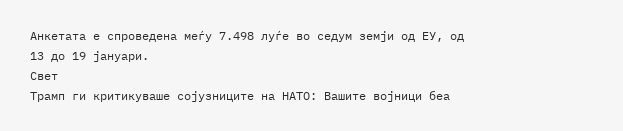Анкетата е спроведена меѓу 7.498 луѓе во седум земји од ЕУ, од 13 до 19 јануари.
Свет
Трамп ги критикуваше сојузниците на НАТО: Вашите војници беа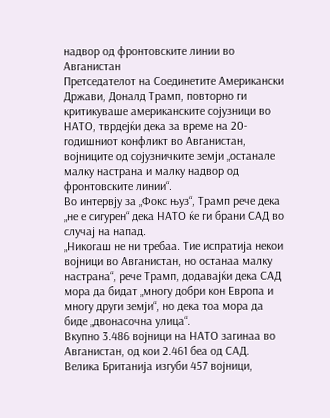надвор од фронтовските линии во Авганистан
Претседателот на Соединетите Американски Држави, Доналд Трамп, повторно ги критикуваше американските сојузници во НАТО, тврдејќи дека за време на 20-годишниот конфликт во Авганистан, војниците од сојузничките земји „останале малку настрана и малку надвор од фронтовските линии“.
Во интервју за „Фокс њуз“, Трамп рече дека „не е сигурен“ дека НАТО ќе ги брани САД во случај на напад.
„Никогаш не ни требаа. Тие испратија некои војници во Авганистан, но останаа малку настрана“, рече Трамп, додавајќи дека САД мора да бидат „многу добри кон Европа и многу други земји“, но дека тоа мора да биде „двонасочна улица“.
Вкупно 3.486 војници на НАТО загинаа во Авганистан, од кои 2.461 беа од САД.
Велика Британија изгуби 457 војници,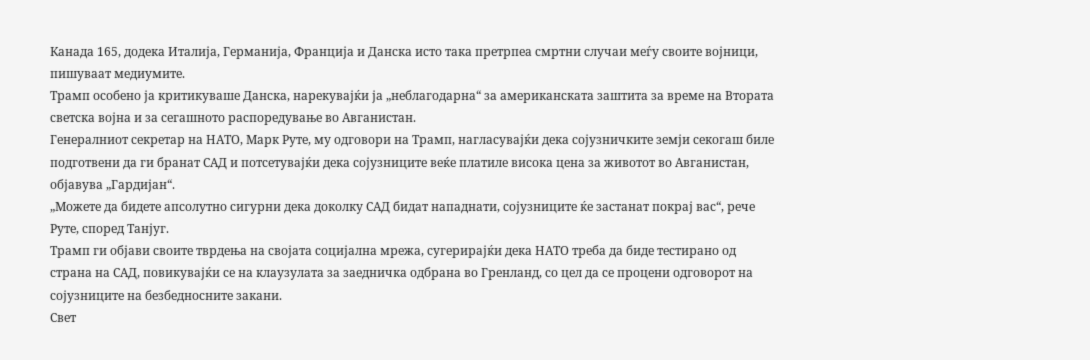Канада 165, додека Италија, Германија, Франција и Данска исто така претрпеа смртни случаи меѓу своите војници, пишуваат медиумите.
Трамп особено ја критикуваше Данска, нарекувајќи ја „неблагодарна“ за американската заштита за време на Втората светска војна и за сегашното распоредување во Авганистан.
Генералниот секретар на НАТО, Марк Руте, му одговори на Трамп, нагласувајќи дека сојузничките земји секогаш биле подготвени да ги бранат САД и потсетувајќи дека сојузниците веќе платиле висока цена за животот во Авганистан, објавува „Гардијан“.
„Можете да бидете апсолутно сигурни дека доколку САД бидат нападнати, сојузниците ќе застанат покрај вас“, рече Руте, според Танјуг.
Трамп ги објави своите тврдења на својата социјална мрежа, сугерирајќи дека НАТО треба да биде тестирано од страна на САД, повикувајќи се на клаузулата за заедничка одбрана во Гренланд, со цел да се процени одговорот на сојузниците на безбедносните закани.
Свет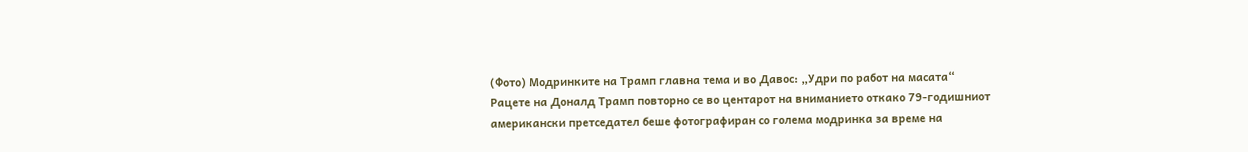(Фото) Модринките на Трамп главна тема и во Давос: „Удри по работ на масата“
Рацете на Доналд Трамп повторно се во центарот на вниманието откако 79-годишниот американски претседател беше фотографиран со голема модринка за време на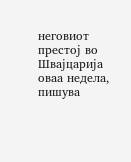неговиот престој во Швајцарија оваа недела, пишува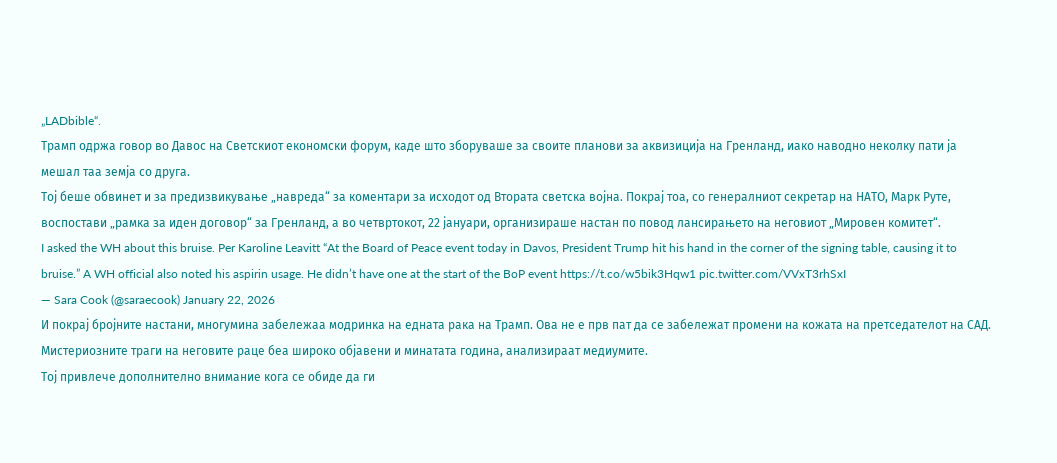„LADbible“.
Трамп одржа говор во Давос на Светскиот економски форум, каде што зборуваше за своите планови за аквизиција на Гренланд, иако наводно неколку пати ја мешал таа земја со друга.
Тој беше обвинет и за предизвикување „навреда“ за коментари за исходот од Втората светска војна. Покрај тоа, со генералниот секретар на НАТО, Марк Руте, воспостави „рамка за иден договор“ за Гренланд, а во четвртокот, 22 јануари, организираше настан по повод лансирањето на неговиот „Мировен комитет“.
I asked the WH about this bruise. Per Karoline Leavitt “At the Board of Peace event today in Davos, President Trump hit his hand in the corner of the signing table, causing it to bruise.” A WH official also noted his aspirin usage. He didn’t have one at the start of the BoP event https://t.co/w5bik3Hqw1 pic.twitter.com/VVxT3rhSxI
— Sara Cook (@saraecook) January 22, 2026
И покрај бројните настани, многумина забележаа модринка на едната рака на Трамп. Ова не е прв пат да се забележат промени на кожата на претседателот на САД. Мистериозните траги на неговите раце беа широко објавени и минатата година, анализираат медиумите.
Тој привлече дополнително внимание кога се обиде да ги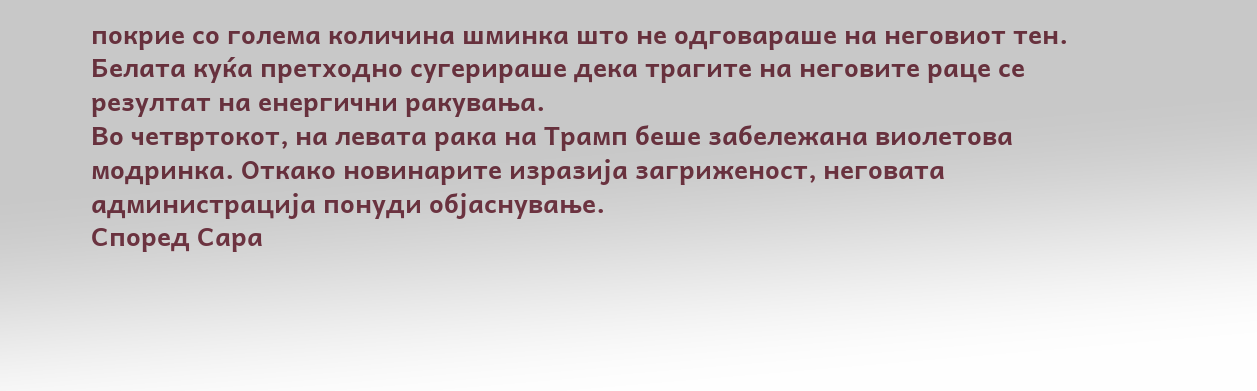покрие со голема количина шминка што не одговараше на неговиот тен. Белата куќа претходно сугерираше дека трагите на неговите раце се резултат на енергични ракувања.
Во четвртокот, на левата рака на Трамп беше забележана виолетова модринка. Откако новинарите изразија загриженост, неговата администрација понуди објаснување.
Според Сара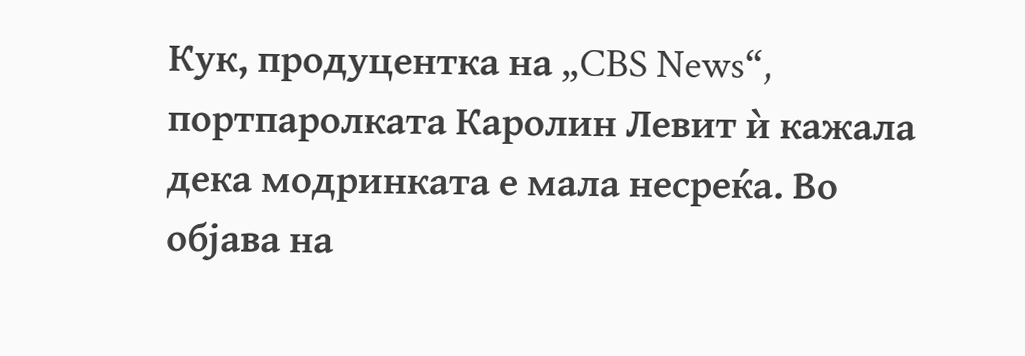Кук, продуцентка на „CBS News“, портпаролката Каролин Левит ѝ кажала дека модринката е мала несреќа. Во објава на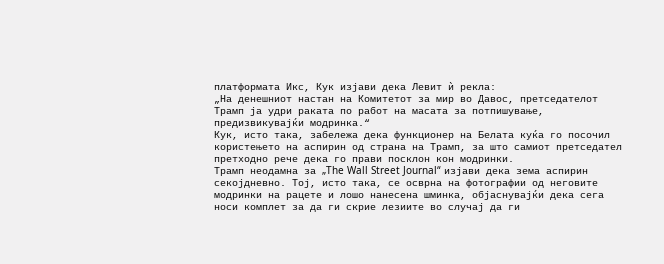платформата Икс, Кук изјави дека Левит ѝ рекла:
„На денешниот настан на Комитетот за мир во Давос, претседателот Трамп ја удри раката по работ на масата за потпишување, предизвикувајќи модринка.“
Кук, исто така, забележа дека функционер на Белата куќа го посочил користењето на аспирин од страна на Трамп, за што самиот претседател претходно рече дека го прави посклон кон модринки.
Трамп неодамна за „The Wall Street Journal“ изјави дека зема аспирин секојдневно. Тој, исто така, се осврна на фотографии од неговите модринки на рацете и лошо нанесена шминка, објаснувајќи дека сега носи комплет за да ги скрие лезиите во случај да ги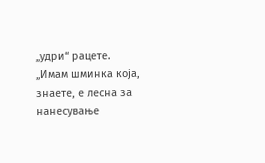„удри“ рацете.
„Имам шминка која, знаете, е лесна за нанесување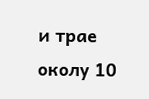и трае околу 10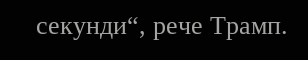секунди“, рече Трамп.